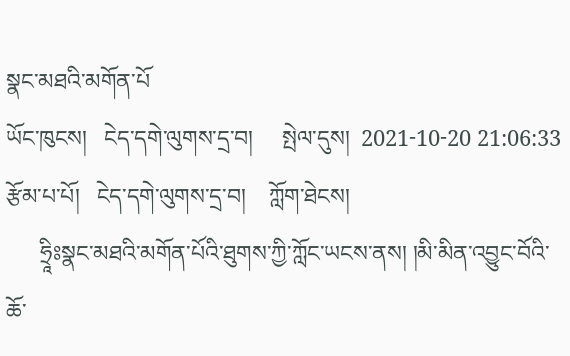སྣང་མཐའི་མགོན་པོ
ཡོང་ཁུངས།   ངེད་དགེ་ལུགས་དྲ་བ།     སྤེལ་དུས།  2021-10-20 21:06:33     རྩོམ་པ་པོ།   ངེད་དགེ་ལུགས་དྲ་བ།    ཀློག་ཐེངས།
      ཧྲཱིཿསྣང་མཐའི་མགོན་པོའི་ཐུགས་ཀྱི་ཀློང་ཡངས་ནས། །མི་མིན་འབྱུང་བོའི་ཆོ་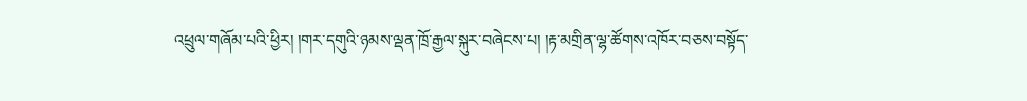འཕྲུལ་གཞོམ་པའི་ཕྱིར། །གར་དགུའི་ཉམས་ལྡན་ཁྲོ་རྒྱལ་སྐུར་བཞེངས་པ། །རྟ་མགྲིན་ལྷ་ཚོགས་འཁོར་བཅས་བསྟོད་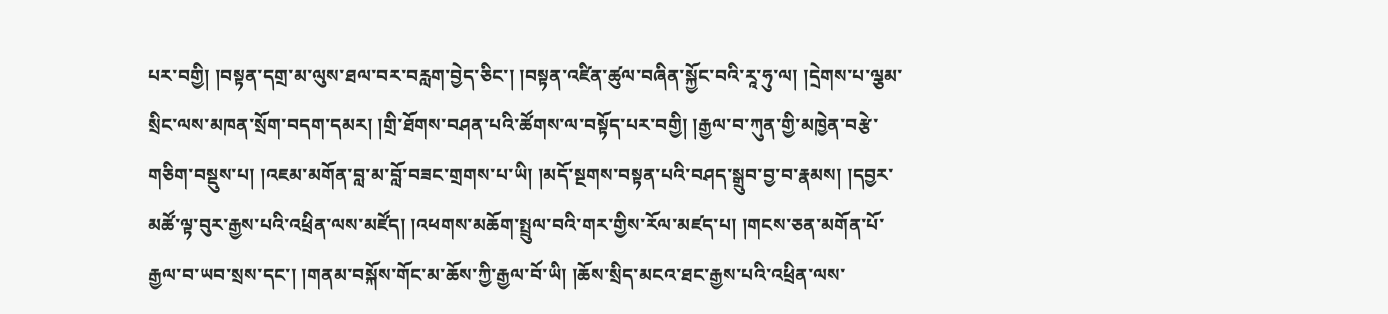པར་བགྱི། །བསྟན་དགྲ་མ་ལུས་ཐལ་བར་བརླག་བྱེད་ཅིང་། །བསྟན་འཛིན་ཚུལ་བཞིན་སྐྱོང་བའི་རཱ་ཧུ་ལ། །དྲེགས་པ་ལྕམ་སྲིང་ལས་མཁན་སྲོག་བདག་དམར། །གྲི་ཐོགས་བཤན་པའི་ཚོགས་ལ་བསྟོད་པར་བགྱི། །རྒྱལ་བ་ཀུན་གྱི་མཁྱེན་བརྩེ་གཅིག་བསྡུས་པ། །འཇམ་མགོན་བླ་མ་བློ་བཟང་གྲགས་པ་ཡི། །མདོ་སྔགས་བསྟན་པའི་བཤད་སྒྲུབ་བྱ་བ་རྣམས། །དབྱར་མཚོ་ལྟ་བུར་རྒྱས་པའི་འཕྲིན་ལས་མཛོད། །འཕགས་མཆོག་སྤྲུལ་བའི་གར་གྱིས་རོལ་མཛད་པ། །གངས་ཅན་མགོན་པོ་རྒྱལ་བ་ཡབ་སྲས་དང་། །གནམ་བསྐོས་གོང་མ་ཆོས་ཀྱི་རྒྱལ་བོ་ཡི། །ཆོས་སྲིད་མངའ་ཐང་རྒྱས་པའི་འཕྲིན་ལས་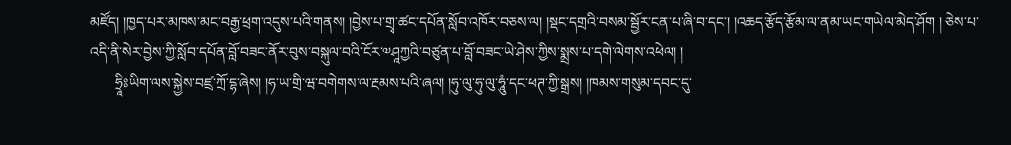མཛོད། །ཁྱད་པར་མཁས་མང་བརྒྱ་ཕྲག་འདུས་པའི་གནས། །བྱེས་པ་གྲྭ་ཚང་དཔོན་སློབ་འཁོར་བཅས་ལ། །སྡང་དགྲའི་བསམ་སྦྱོར་ངན་པ་ཞི་བ་དང་། །འཆད་རྩོད་རྩོམ་ལ་ནམ་ཡང་གཡེལ་མེད་ཤོག ། ཅེས་པ་འདི་ནི་སེར་བྱེས་ཀྱི་སློབ་དཔོན་བློ་བཟང་ནོར་བུས་བསྐུལ་བའི་ངོར་༧ཤཱཀྱའི་བཙུན་པ་བློ་བཟང་ཡེ་ཤེས་ཀྱིས་སྨྲས་པ་དགེ་ལེགས་འཕེལ། །
       ཧྲཱིཿཡིག་ལས་སྐྱེས་བཛྲ་ཀྲོ་དྷ་ཞེས། །ཧ་ཡ་གྲི་ཝ་བགེགས་ལ་རྔམས་པའི་ཞལ། །ཧུ་ལུ་ཧུ་ལུ་ཧཱུཾ་དང་ཕཊ་ཀྱི་སྒྲས། །ཁམས་གསུམ་དབང་དུ་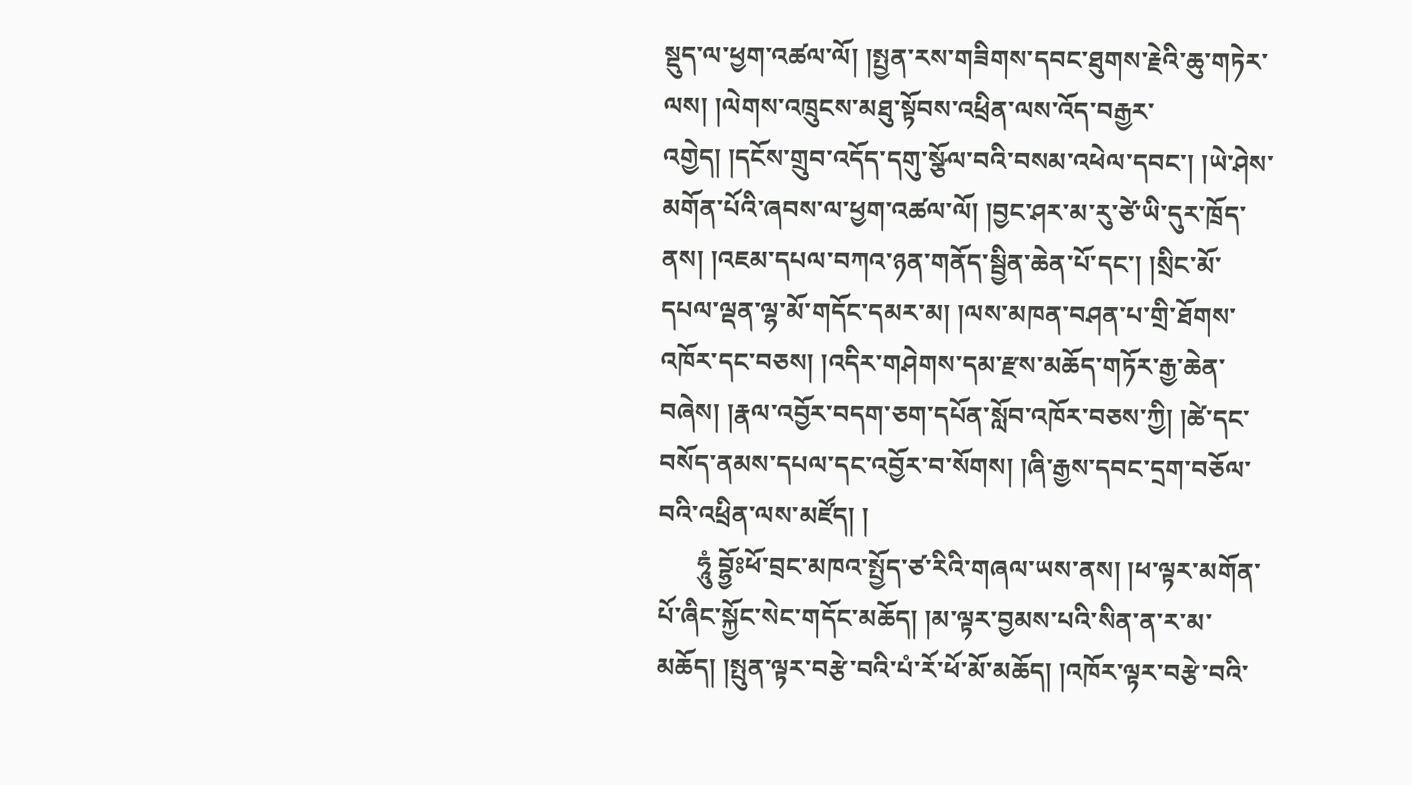སྡུད་ལ་ཕྱག་འཚལ་ལོ། །སྤྱན་རས་གཟིགས་དབང་ཐུགས་རྗེའི་ཆུ་གཏེར་ལས། །ལེགས་འཁྲུངས་མཐུ་སྟོབས་འཕྲིན་ལས་འོད་བརྒྱར་འགྱེད། །དངོས་གྲུབ་འདོད་དགུ་སྩོལ་བའི་བསམ་འཕེལ་དབང་། །ཡེ་ཤེས་མགོན་པོའི་ཞབས་ལ་ཕྱག་འཚལ་ལོ། །བྱང་ཤར་མ་རུ་ཙེ་ཡི་དུར་ཁྲོད་ནས། །འཇམ་དཔལ་བཀའ་ཉན་གནོད་སྦྱིན་ཆེན་པོ་དང་། །སྲིང་མོ་དཔལ་ལྡན་ལྷ་མོ་གདོང་དམར་མ། །ལས་མཁན་བཤན་པ་གྲི་ཐོགས་འཁོར་དང་བཅས། །འདིར་གཤེགས་དམ་རྫས་མཆོད་གཏོར་རྒྱ་ཆེན་བཞེས། །རྣལ་འབྱོར་བདག་ཅག་དཔོན་སློབ་འཁོར་བཅས་ཀྱི། །ཚེ་དང་བསོད་ནམས་དཔལ་དང་འབྱོར་བ་སོགས། །ཞི་རྒྱས་དབང་དྲག་བཅོལ་བའི་འཕྲིན་ལས་མཛོད། །
      ཧཱུཾ བྷྱོཿཕོ་བྲང་མཁའ་སྤྱོད་ཙ་རིའི་གཞལ་ཡས་ནས། །ཕ་ལྟར་མགོན་པོ་ཞིང་སྐྱོང་སེང་གདོང་མཆོད། །མ་ལྟར་བྱམས་པའི་སིན་ན་ར་མ་མཆོད། །སྤུན་ལྟར་བརྩེ་བའི་པཾ་རོ་ཕོ་མོ་མཆོད། །འཁོར་ལྟར་བརྩེ་བའི་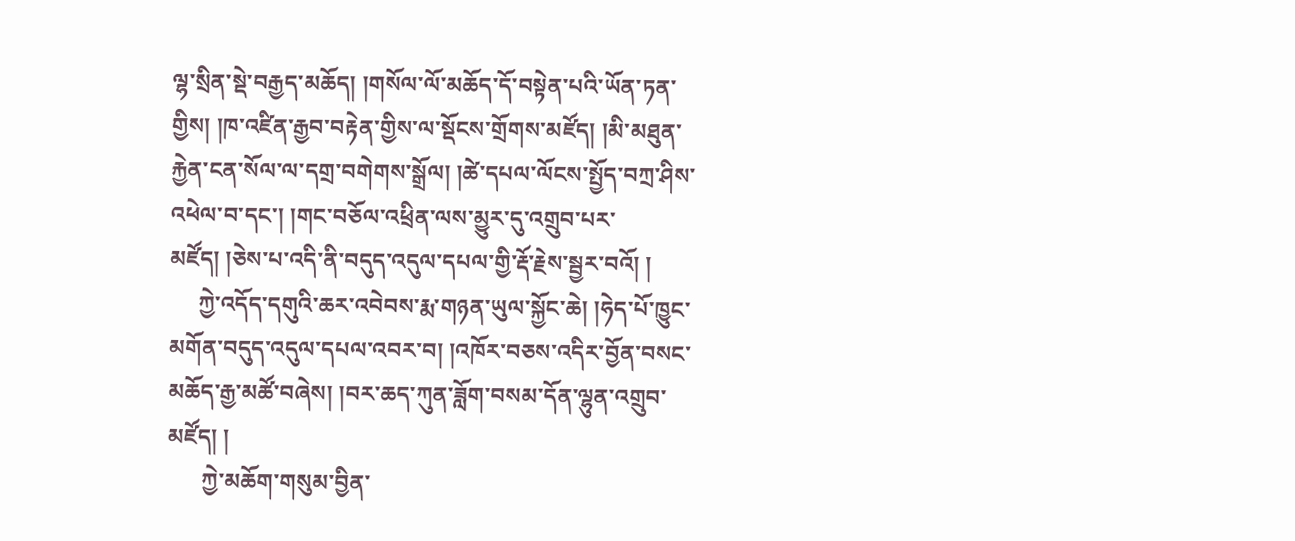ལྷ་སྲིན་སྡེ་བརྒྱད་མཆོད། །གསོལ་ལོ་མཆོད་དོ་བསྟེན་པའི་ཡོན་ཏན་གྱིས། །ཁ་འཛིན་རྒྱབ་བརྟེན་གྱིས་ལ་སྡོངས་གྲོགས་མཛོད། །མི་མཐུན་རྐྱེན་ངན་སོལ་ལ་དགྲ་བགེགས་སྒྲོལ། །ཚེ་དཔལ་ལོངས་སྤྱོད་བཀྲ་ཤིས་འཕེལ་བ་དང་། །གང་བཅོལ་འཕྲིན་ལས་མྱུར་དུ་འགྲུབ་པར་མཛོད། །ཅེས་པ་འདི་ནི་བདུད་འདུལ་དཔལ་གྱི་རྡོ་རྗེས་སྦྱར་བའོ། །
     ཀྱེ་འདོད་དགུའི་ཆར་འབེབས་རྨ་གཉན་ཡུལ་སྐྱོང་ཆེ། །ཧེད་པོ་ཁྱུང་མགོན་བདུད་འདུལ་དཔལ་འབར་བ། །འཁོར་བཅས་འདིར་བྱོན་བསང་མཆོད་རྒྱ་མཚོ་བཞེས། །བར་ཆད་ཀུན་ཟློག་བསམ་དོན་ལྷུན་འགྲུབ་མཛོད། །
      ཀྱེ་མཆོག་གསུམ་བྱིན་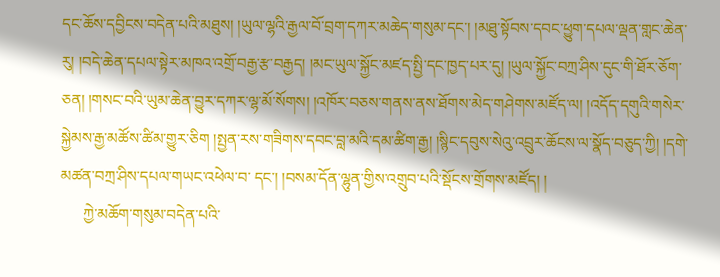དང་ཆོས་དབྱིངས་བདེན་པའི་མཐུས། །ཡུལ་ལྷའི་རྒྱལ་བོ་བྲག་དཀར་མཆེད་གསུམ་དང་། །མཐུ་སྟོབས་དབང་ཕྱུག་དཔལ་ལྡན་གླང་ཆེན་རུ། །བདེ་ཆེན་དཔལ་སྟེར་མཁའ་འགྲོ་བརྒྱ་རྩ་བརྒྱད། །མང་ཡུལ་སྐྱོང་མཛད་སྤྱི་དང་ཁྱད་པར་དུ། །ཡུལ་སྐྱོང་བཀྲ་ཤིས་དུང་གི་ཐོར་ཅོག་ཅན། །གསང་བའི་ཡུམ་ཆེན་བྱུར་དཀར་ལྷ་མོ་སོགས། །འཁོར་བཅས་གནས་ནས་ཐོགས་མེད་གཤེགས་མཛོད་ལ། །འདོད་དགུའི་གསེར་སྐྱེམས་རྒྱ་མཚོས་ཚིམ་གྱུར་ཅིག །སྤྱན་རས་གཟིགས་དབང་བླ་མའི་དམ་ཚིག་རྒྱ། །སྙིང་དབུས་སེའུ་འབྲུར་ཆོངས་ལ་སྣོད་བཅུད་ཀྱི། །དགེ་མཚན་བཀྲ་ཤིས་དཔལ་གཡང་འཕེལ་བ་ དང་། །བསམ་དོན་ལྷུན་གྱིས་འགྲུབ་པའི་སྡོངས་གྲོགས་མཛོད། །
      ཀྱེ་མཆོག་གསུམ་བདེན་པའི་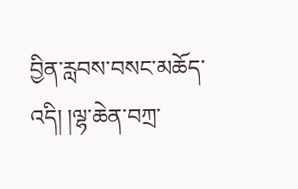བྱིན་རླབས་བསང་མཆོད་འདི། །ལྷ་ཆེན་བཀྲ་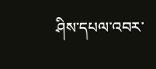ཤིས་དཔལ་འབར་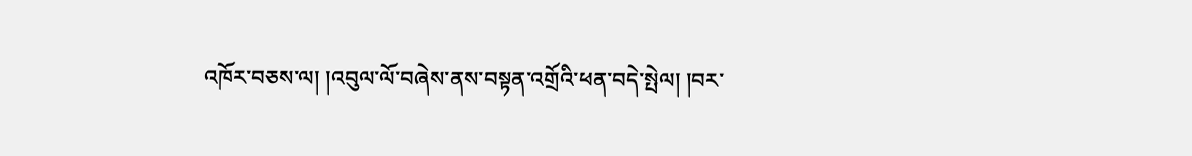འཁོར་བཅས་ལ། །འབུལ་ལོ་བཞེས་ནས་བསྟན་འགྲོའི་ཕན་བདེ་སྤེལ། །བར་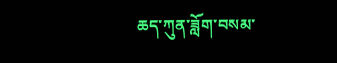ཆད་ཀུན་ཟློག་བསམ་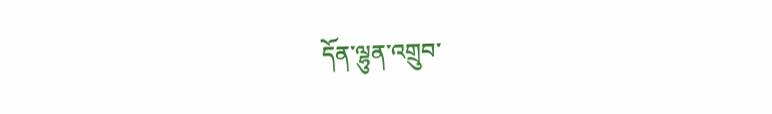དོན་ལྷུན་འགྲུབ་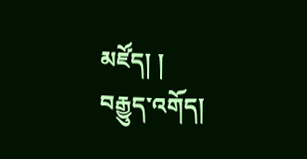མཛོད། །
བརྒྱུད་འགོད།